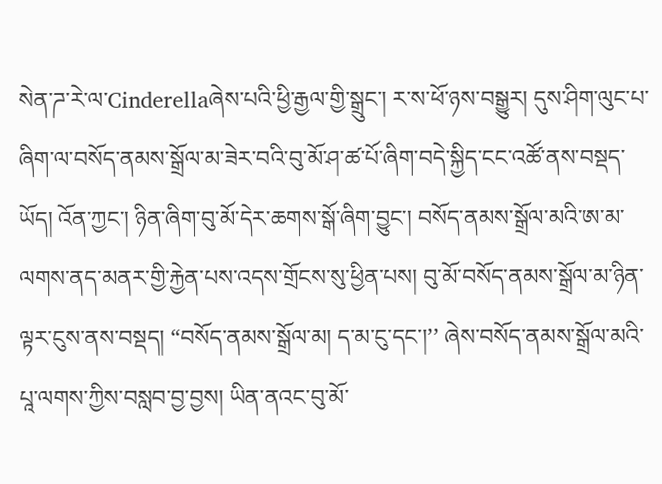སེན་ཌ་རེ་ལ་Cinderellaཞེས་པའི་ཕྱི་རྒྱལ་གྱི་སྒྲུང་། ར་ས་ཕོ་ཉས་བསྒྱུར། དུས་ཤིག་ལུང་པ་ཞིག་ལ་བསོད་ནམས་སྒྲོལ་མ་ཟེར་བའི་བུ་མོ་ཤ་ཚ་པོ་ཞིག་བདེ་སྐྱིད་ངང་འཚོ་ནས་བསྡད་ཡོད། འོན་ཀྱང་། ཉིན་ཞིག་བུ་མོ་དེར་ཆགས་སྒོ་ཞིག་བྱུང་། བསོད་ནམས་སྒྲོལ་མའི་ཨ་མ་ལགས་ནད་མནར་གྱི་རྐྱེན་པས་འདས་གྲོངས་སུ་ཕྱིན་པས། བུ་མོ་བསོད་ནམས་སྒྲོལ་མ་ཉིན་ལྟར་ངུས་ནས་བསྡད། “བསོད་ནམས་སྒྲོལ་མ། ད་མ་ངུ་དང་།ʼʼ ཞེས་བསོད་ནམས་སྒྲོལ་མའི་པཱ་ལགས་ཀྱིས་བསླབ་བྱ་བྱས། ཡིན་ནའང་བུ་མོ་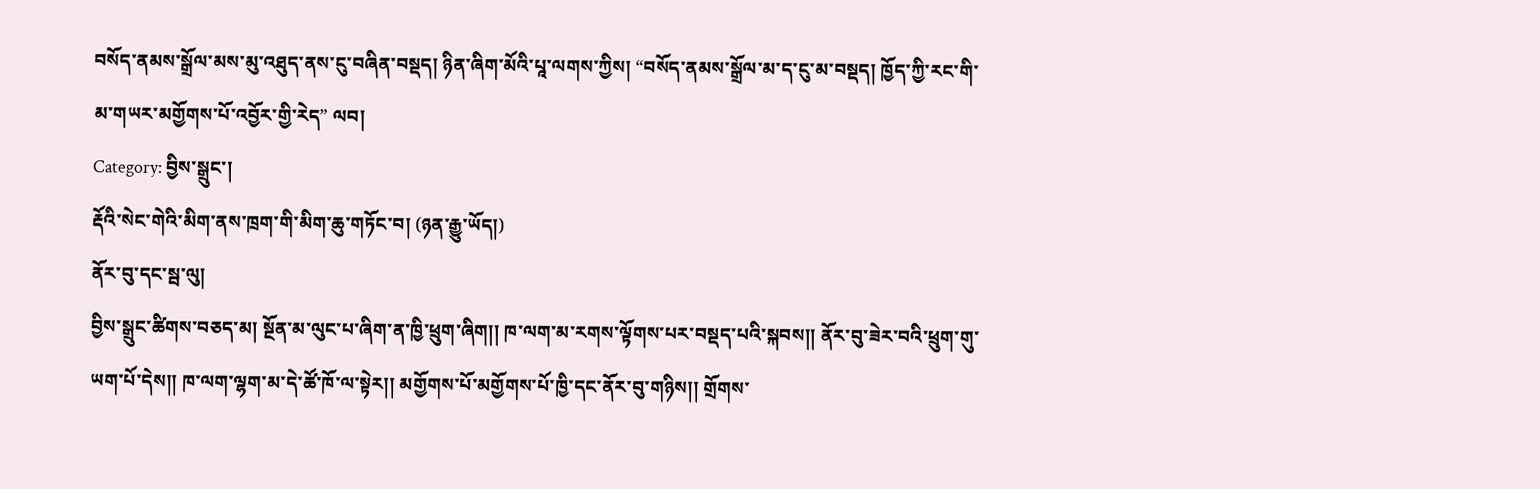བསོད་ནམས་སྒྲོལ་མས་མུ་འཐུད་ནས་ངུ་བཞིན་བསྡད། ཉིན་ཞིག་མོའི་པཱ་ལགས་ཀྱིས། “བསོད་ནམས་སྒྲོལ་མ་ད་ངུ་མ་བསྡད། ཁྱོད་ཀྱི་རང་གི་མ་གཡར་མགྱོགས་པོ་འབྱོར་གྱི་རེད” ལབ།
Category: བྱིས་སྒྲུང་།
རྡོའི་སེང་གེའི་མིག་ནས་ཁྲག་གི་མིག་ཆུ་གཏོང་བ། (ཉན་རྒྱུ་ཡོད།)
ནོར་བུ་དང་སྦ་ལུ།
བྱིས་སྒྲུང་ཚིགས་བཅད་མ། སྔོན་མ་ལུང་པ་ཞིག་ན་ཁྱི་ཕྲུག་ཞིག།། ཁ་ལག་མ་རགས་ལྟོགས་པར་བསྡད་པའི་སྐབས།། ནོར་བུ་ཟེར་བའི་ཕྲུག་གུ་ཡག་པོ་དེས།། ཁ་ལག་ལྷག་མ་དེ་ཚོ་ཁོ་ལ་སྟེར།། མགྱོགས་པོ་མགྱོགས་པོ་ཁྱི་དང་ནོར་བུ་གཉིས།། གྲོགས་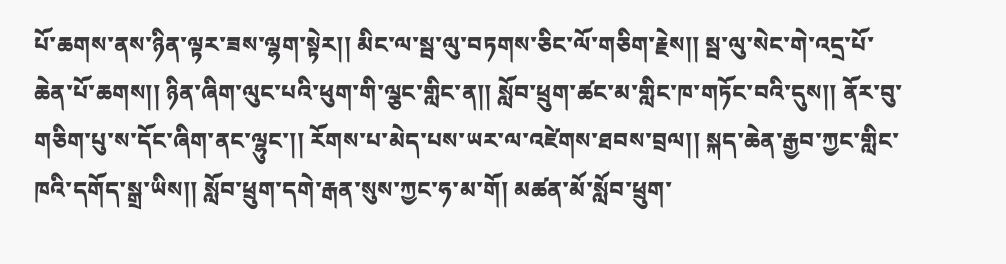པོ་ཆགས་ནས་ཉིན་ལྟར་ཟས་ལྷག་སྟེར།། མིང་ལ་སྦ་ལུ་བཏགས་ཅིང་ལོ་གཅིག་རྗེས།། སྦ་ལུ་སེང་གེ་འདྲ་པོ་ཆེན་པོ་ཆགས།། ཉིན་ཞིག་ལུང་པའི་ཕུག་གི་ལྕང་གླིང་ན།། སློབ་ཕྲུག་ཚང་མ་གླིང་ཁ་གཏོང་བའི་དུས།། ནོར་བུ་གཅིག་པུ་ས་དོང་ཞིག་ནང་ལྷུང་།། རོགས་པ་མེད་པས་ཡར་ལ་འཛེགས་ཐབས་བྲལ།། སྐད་ཆེན་རྒྱབ་ཀྱང་གླིང་ཁའི་དགོད་སྒྲ་ཡིས།། སློབ་ཕྲུག་དགེ་རྒན་སུས་ཀྱང་ཧ་མ་གོ། མཚན་མོ་སློབ་ཕྲུག་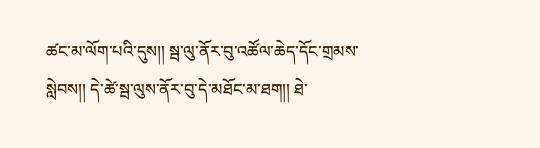ཚང་མ་ལོག་པའི་དུས།། སྦ་ལུ་ནོར་བུ་འཚོལ་ཆེད་དོང་གྲམས་སླེབས།། དེ་ཚེ་སྦ་ལུས་ནོར་བུ་དེ་མཐོང་མ་ཐག།། ཐེ་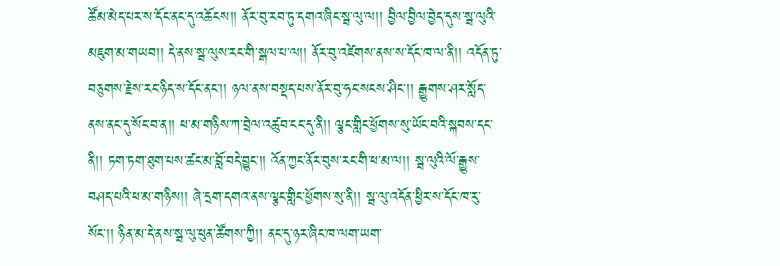ཚོམ་མེད་པར་ས་དོང་ནང་དུ་འཆོངས།། ནོར་བུ་རབ་ཏུ་དགའ་ཞིང་སྦ་ལུ་ལ།། བྱིལ་བྱིལ་བྱེད་དུས་སྦ་ལུའི་མཇུག་མ་གཡབ།། དེ་ནས་སྦ་ལུས་རང་གི་སྒལ་པ་ལ།། ནོར་བུ་འཛེགས་ནས་ས་དོང་ཁ་ལ་ནི།། འདོན་ཏུ་བཅུགས་རྗེས་རང་ཉིད་ས་དོང་ནང་།། ཉལ་ནས་བསྡད་པས་ནོར་བུ་ཧང་སངས་ཤིང་།། རྒྱུགས་ཤར་སློད་ནས་ནང་དུ་སོང་བ་ན།། ཕ་མ་གཉིས་ཀ་བྲེལ་འཚུབ་ངང་དུ་ནི།། ལྕང་གླིང་ཕྱོགས་སུ་ཡོང་བའི་སྐབས་དང་ནི།། ཏག་ཏག་ཐུག་པས་ཚང་མ་བློ་བདེ་བྱུང་།། འོན་ཀྱང་ནོར་བུས་རང་གི་ཕ་མ་ལ།། སྦ་ལུའི་ལོ་རྒྱུས་བཤད་པའི་ཕ་མ་གཉིས།། ཞེ་དྲག་དགའ་ནས་ལྕང་གླིང་ཕྱོགས་སུ་ནི།། སྦ་ལུ་འདོན་ཕྱིར་ས་དོང་ཁ་རུ་སོང་།། ཉིན་མ་དེ་ནས་སྦ་ལུ་ཕུན་ཚོགས་ཀྱི།། ནང་དུ་ཉར་ཞིང་ཁ་ལག་ཡག་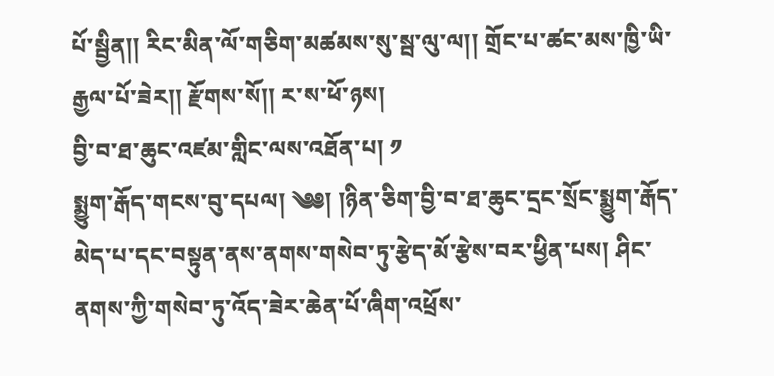པོ་སྦྱིན།། རིང་མིན་ལོ་གཅིག་མཚམས་སུ་སྦ་ལུ་ལ།། གྲོང་པ་ཚང་མས་ཁྱི་ཡི་རྒྱལ་པོ་ཟེར།། རྫོགས་སོ།། ར་ས་ཕོ་ཉས།
བྱི་བ་ཐ་ཆུང་འཛམ་གླིང་ལས་འཐོན་པ། ༡
སྨྱུག་རྒོད་གངས་བུ་དཔལ། ༄༅། །ཉིན་ཅིག་བྱི་བ་ཐ་ཆུང་དྲང་སྲོང་སྨྱུག་རྒོད་མེད་པ་དང་བསྟུན་ནས་ནགས་གསེབ་ཏུ་རྩེད་མོ་རྩེས་བར་ཕྱིན་པས། ཤིང་ནགས་ཀྱི་གསེབ་ཏུ་འོད་ཟེར་ཆེན་པོ་ཞིག་འཕྲོས་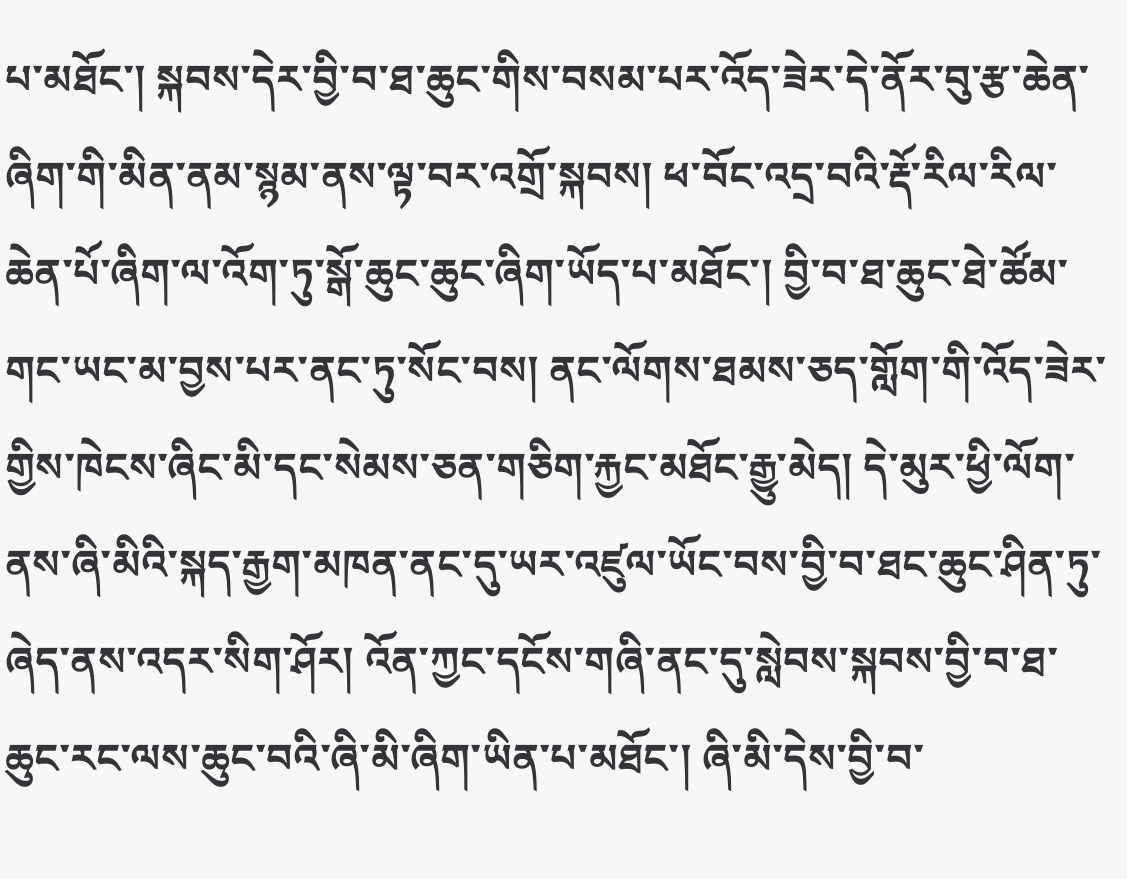པ་མཐོང་། སྐབས་དེར་བྱི་བ་ཐ་ཆུང་གིས་བསམ་པར་འོད་ཟེར་དེ་ནོར་བུ་རྩ་ཆེན་ཞིག་གི་མིན་ནམ་སྙམ་ནས་ལྟ་བར་འགྲོ་སྐབས། ཕ་བོང་འདྲ་བའི་རྡོ་རིལ་རིལ་ཆེན་པོ་ཞིག་ལ་འོག་ཏུ་སྒོ་ཆུང་ཆུང་ཞིག་ཡོད་པ་མཐོང་། བྱི་བ་ཐ་ཆུང་ཐེ་ཚོམ་གང་ཡང་མ་བྱས་པར་ནང་ཏུ་སོང་བས། ནང་ལོགས་ཐམས་ཅད་གློག་གི་འོད་ཟེར་གྱིས་ཁེངས་ཞིང་མི་དང་སེམས་ཅན་གཅིག་རྐྱང་མཐོང་རྒྱུ་མེད། དེ་མུར་ཕྱི་ལོག་ནས་ཞི་མིའི་སྐད་རྒྱག་མཁན་ནང་དུ་ཡར་འཛུལ་ཡོང་བས་བྱི་བ་ཐང་ཆུང་ཤིན་ཏུ་ཞེད་ནས་འདར་སིག་ཤོར། འོན་ཀྱང་དངོས་གཞི་ནང་དུ་སླེབས་སྐབས་བྱི་བ་ཐ་ཆུང་རང་ལས་ཆུང་བའི་ཞི་མི་ཞིག་ཡིན་པ་མཐོང་། ཞི་མི་དེས་བྱི་བ་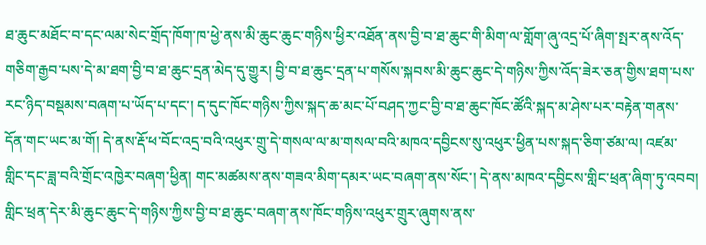ཐ་ཆུང་མཐོང་བ་དང་ལམ་སེང་གྲོད་ཁོག་ཁ་ཕྱེ་ནས་མི་ཆུང་ཆུང་གཉིས་ཕྱིར་འཐོན་ནས་བྱི་བ་ཐ་ཆུང་གི་མིག་ལ་གློག་ཞུ་འདྲ་པོ་ཞིག་སྤར་ནས་འོད་གཅིག་རྒྱབ་པས་དེ་མ་ཐག་བྱི་བ་ཐ་ཆུང་དྲན་མེད་དུ་གྱུར། བྱི་བ་ཐ་ཆུང་དྲན་པ་གསོས་སྐབས་མི་ཆུང་ཆུང་དེ་གཉིས་ཀྱིས་འོད་ཟེར་ཅན་གྱིས་ཐག་པས་རང་ཉིད་བསྡམས་བཞག་པ་ཡོད་པ་དང་། ད་དུང་ཁོང་གཉིས་ཀྱིས་སྐད་ཆ་མང་པོ་བཤད་ཀྱང་བྱི་བ་ཐ་ཆུང་ཁོང་ཚོའི་སྐད་མ་ཤེས་པར་བརྟེན་གནས་དོན་གང་ཡང་མ་གོ། དེ་ནས་རྡོ་ཕ་བོང་འདྲ་བའི་འཕུར་གྲུ་དེ་གསལ་ལ་མ་གསལ་བའི་མཁའ་དབྱིངས་སུ་འཕུར་ཕྱིན་པས་སྐད་ཅིག་ཙམ་ལ། འཛམ་གླིང་དང་ཟླ་བའི་གྲོང་འཁྱེར་བཞག་ཕྱིན། གང་མཚམས་ནས་གཟའ་མིག་དམར་ཡང་བཞག་ནས་སོང་། དེ་ནས་མཁའ་དབྱིངས་གླིང་ཕྲན་ཞིག་ཏུ་འབབ། གླིང་ཕྲན་དེར་མི་ཆུང་ཆུང་དེ་གཉིས་ཀྱིས་བྱི་བ་ཐ་ཆུང་བཞག་ནས་ཁོང་གཉིས་འཕུར་གྲུར་ཞུགས་ནས་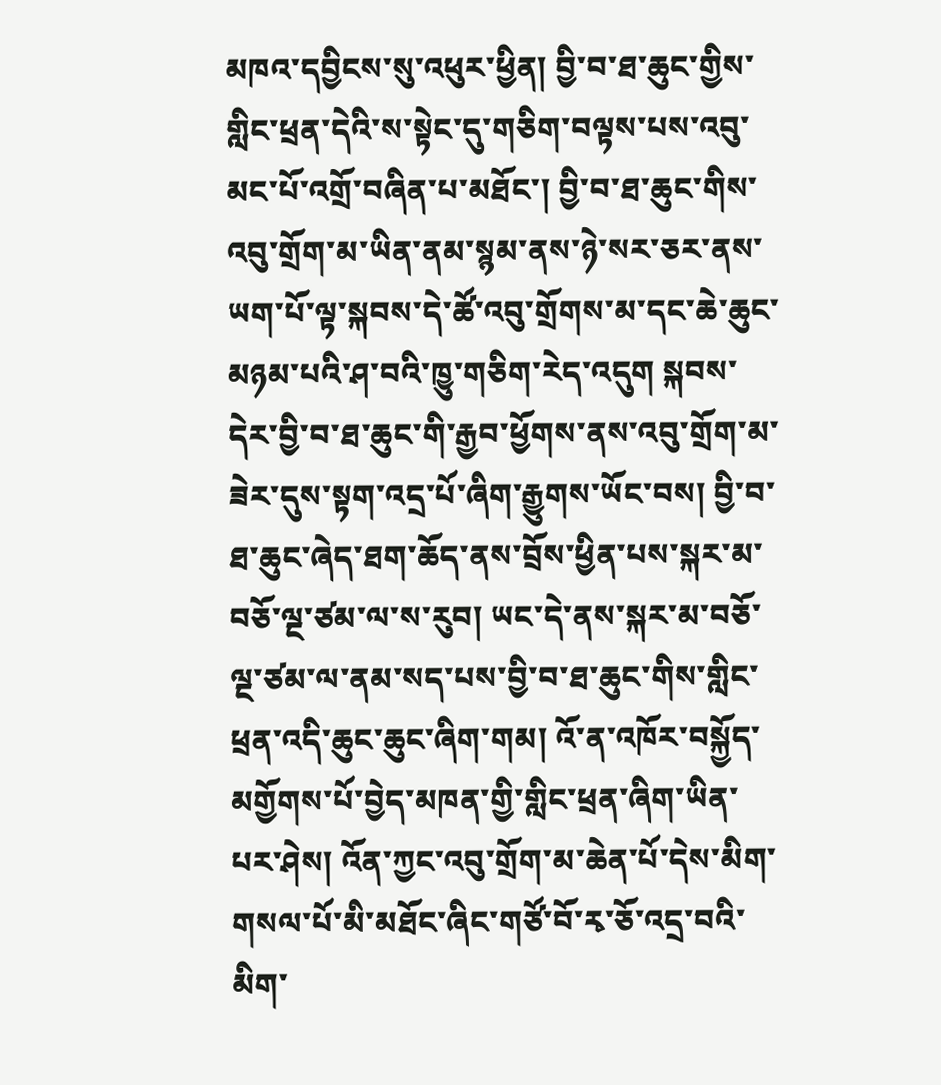མཁའ་དབྱིངས་སུ་འཕུར་ཕྱིན། བྱི་བ་ཐ་ཆུང་གྱིས་གླིང་ཕྲན་དེའི་ས་སྟེང་དུ་གཅིག་བལྟས་པས་འབུ་མང་པོ་འགྲོ་བཞིན་པ་མཐོང་། བྱི་བ་ཐ་ཆུང་གིས་འབུ་གྲོག་མ་ཡིན་ནམ་སྙམ་ནས་ཉེ་སར་ཅར་ནས་ཡག་པོ་ལྟ་སྐབས་དེ་ཚོ་འབུ་གྲོགས་མ་དང་ཆེ་ཆུང་མཉམ་པའི་ཤ་བའི་ཁྱུ་གཅིག་རེད་འདུག སྐབས་དེར་བྱི་བ་ཐ་ཆུང་གི་རྒྱབ་ཕྱོགས་ནས་འབུ་གྲོག་མ་ཟེར་དུས་སྟག་འདྲ་པོ་ཞིག་རྒྱུགས་ཡོང་བས། བྱི་བ་ཐ་ཆུང་ཞེད་ཐག་ཆོད་ནས་བྲོས་ཕྱིན་པས་སྐར་མ་བཅོ་ལྔ་ཙམ་ལ་ས་རུབ། ཡང་དེ་ནས་སྐར་མ་བཅོ་ལྔ་ཙམ་ལ་ནམ་སད་པས་བྱི་བ་ཐ་ཆུང་གིས་གླིང་ཕྲན་འདི་ཆུང་ཆུང་ཞིག་གམ། འོ་ན་འཁོར་བསྐྱོད་མགྱོགས་པོ་བྱེད་མཁན་གྱི་གླིང་ཕྲན་ཞིག་ཡིན་པར་ཤེས། འོན་ཀྱང་འབུ་གྲོག་མ་ཆེན་པོ་དེས་མིག་གསལ་པོ་མི་མཐོང་ཞིང་གཙོ་བོ་རྭ་ཅོ་འདྲ་བའི་མིག་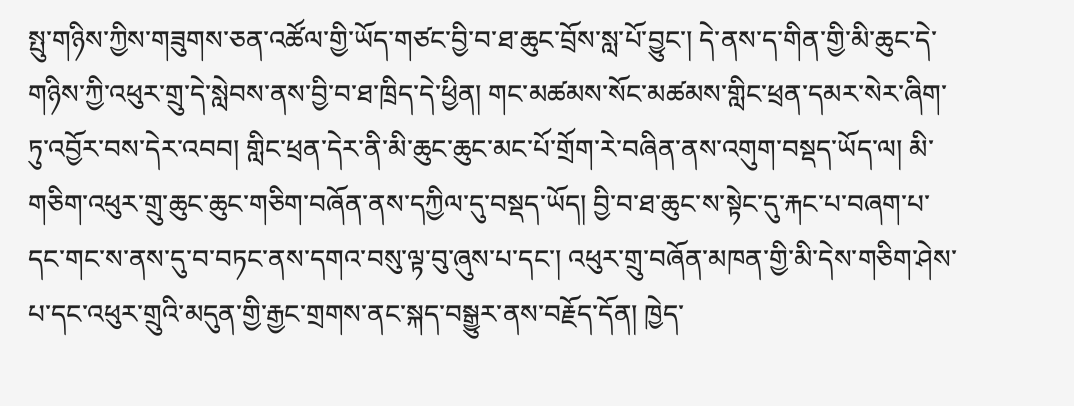སྤུ་གཉིས་ཀྱིས་གཟུགས་ཅན་འཚོལ་གྱི་ཡོད་གཙང་བྱི་བ་ཐ་ཆུང་བྲོས་སླ་པོ་བྱུང་། དེ་ནས་ད་གིན་གྱི་མི་ཆུང་དེ་གཉིས་ཀྱི་འཕུར་གྲུ་དེ་སླེབས་ནས་བྱི་བ་ཐ་ཁྲིད་དེ་ཕྱིན། གང་མཚམས་སོང་མཚམས་གླིང་ཕྲན་དམར་སེར་ཞིག་ཏུ་འབྱོར་བས་དེར་འབབ། གླིང་ཕྲན་དེར་ནི་མི་ཆུང་ཆུང་མང་པོ་གྲོག་རེ་བཞིན་ནས་འགུག་བསྡད་ཡོད་ལ། མི་གཅིག་འཕུར་གྲུ་ཆུང་ཆུང་གཅིག་བཞོན་ནས་དཀྱིལ་དུ་བསྡད་ཡོད། བྱི་བ་ཐ་ཆུང་ས་སྟེང་དུ་རྐང་པ་བཞག་པ་དང་གང་ས་ནས་དུ་བ་བཏང་ནས་དགའ་བསུ་ལྟ་བུ་ཞུས་པ་དང་། འཕུར་གྲུ་བཞོན་མཁན་གྱི་མི་དེས་གཅིག་ཤེས་པ་དང་འཕུར་གྲུའི་མདུན་གྱི་རྒྱང་གྲགས་ནང་སྐད་བསྒྱུར་ནས་བརྗོད་དོན། ཁྱེད་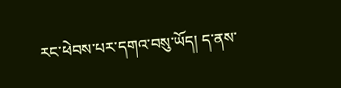རང་ཕེབས་པར་དགའ་བསུ་ཡོད། ད་ནས་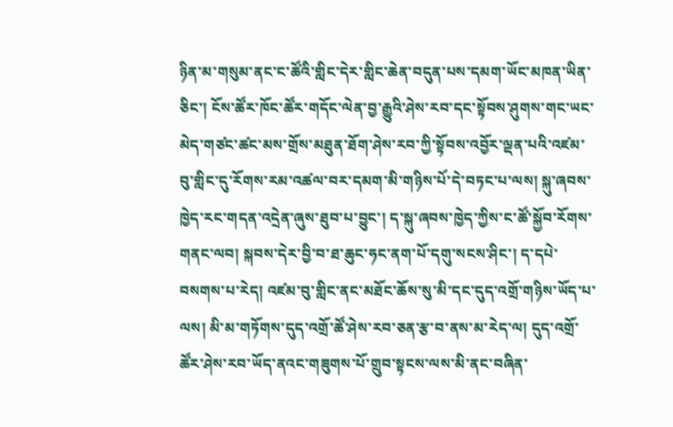ཉིན་མ་གསུམ་ནང་ང་ཚོའི་གླིང་དེར་གླིང་ཆེན་བདུན་པས་དམག་ཡོང་མཁན་ཡིན་ཅིང་། ངོས་ཚོར་ཁོང་ཚོར་གདོང་ལེན་བྱ་རྒྱུའི་ཤེས་རབ་དང་སྟོབས་ཤུགས་གང་ཡང་མེད་གཙང་ཚང་མས་གྲོས་མཐུན་ཐོག་ཤེས་རབ་ཀྱི་སྟོབས་འབྱོར་ལྡན་པའི་འཛམ་བུ་གླིང་དུ་རོགས་རམ་འཚལ་བར་དམག་མི་གཉིས་པོ་དེ་བཏང་པ་ལས། སྐུ་ཞབས་ཁྱེད་རང་གདན་འདྲེན་ཞུས་ཐུབ་པ་བྱུང་། ད་སྐུ་ཞབས་ཁྱེད་ཀྱིས་ང་ཚོ་སྐྱོབ་རོགས་གནང་ལབ། སྐབས་དེར་བྱི་བ་ཐ་ཆུང་ཧང་ནག་པོ་དགུ་སངས་ཤིང་། ད་དཔེ་བསགས་པ་རེད། འཛམ་བུ་གླིང་ནང་མཐོང་ཆོས་སུ་མི་དང་དུད་འགྲོ་གཉིས་ཡོད་པ་ལས། མི་མ་གཏོགས་དུད་འགྲོ་ཚོ་ཤེས་རབ་ཅན་རྩ་བ་ནས་མ་རེད་ལ། དུད་འགྲོ་ཚོར་ཤེས་རབ་ཡོད་ནའང་གཟུགས་པོ་གྲུབ་སྟངས་ལས་མི་ནང་བཞིན་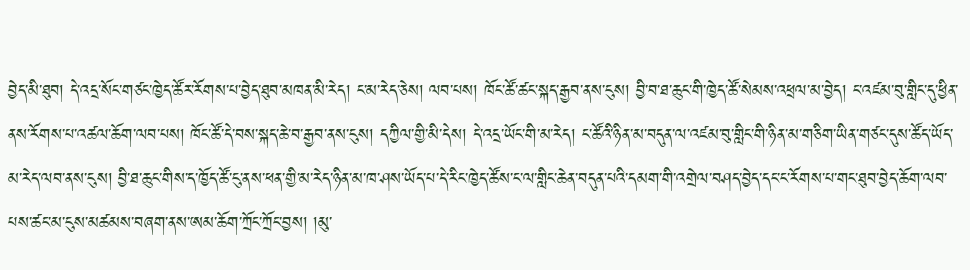བྱེད་མི་ཐུབ། དེ་འདྲ་སོང་གཙང་ཁྱེད་ཚོར་རོགས་པ་བྱེད་ཐུབ་མཁན་མི་རེད། ང་མ་རེད་ཅེས། ལབ་པས། ཁོང་ཚོ་ཚང་སྐད་རྒྱབ་ནས་ངུས། བྱི་བ་ཐ་ཆུང་གི་ཁྱེད་ཚོ་སེམས་འཕྲལ་མ་བྱེད། ང་འཛམ་བུ་གླིང་དུ་ཕྱིན་ནས་རོགས་པ་འཚལ་ཆོག་ལབ་པས། ཁོང་ཚོ་དེ་བས་སྐད་ཆེ་བ་རྒྱབ་ནས་ངུས། དཀྱིལ་གྱི་མི་དེས། དེ་འདྲ་ཡོང་གི་མ་རེད། ང་ཚོའི་ཉིན་མ་བདུན་ལ་འཛམ་བུ་གླིང་གི་ཉིན་མ་གཅིག་ཡིན་གཙང་དུས་ཚོད་ཡོད་མ་རེད་ལབ་ནས་ངུས། བྱི་ཐ་ཆུང་གིས་ད་ཁྱོད་ཚོ་ངུ་ནས་ཕན་གྱི་མ་རེད་ཉིན་མ་ཁ་ཤས་ཡོད་པ་དེ་རིང་ཁྱེད་ཚོས་ང་ལ་གླིང་ཆེན་བདུན་པའི་དམག་གི་འགྲེལ་བཤད་བྱེད་དང་ང་རོགས་པ་གང་ཐུབ་བྱེད་ཆོག་ལབ་པས་ཚང་མ་ངུས་མཚམས་བཞག་ནས་ཨམ་ཆོག་ཀྲོང་ཀྲོང་བྱས། །མུ་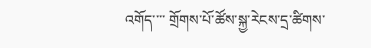འགོད་་་་ གྲོགས་པོ་ཚོས་སྐྱ་རེངས་དྲ་ཚིགས་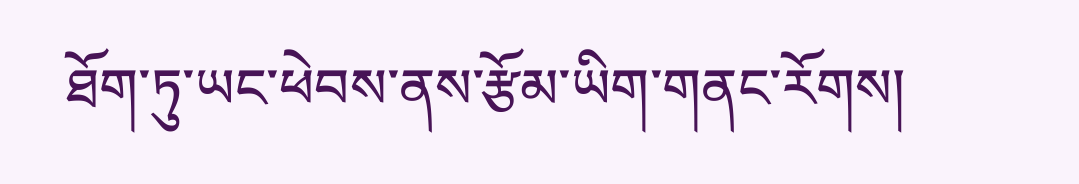ཐོག་ཏུ་ཡང་ཕེབས་ནས་རྩོམ་ཡིག་གནང་རོགས།